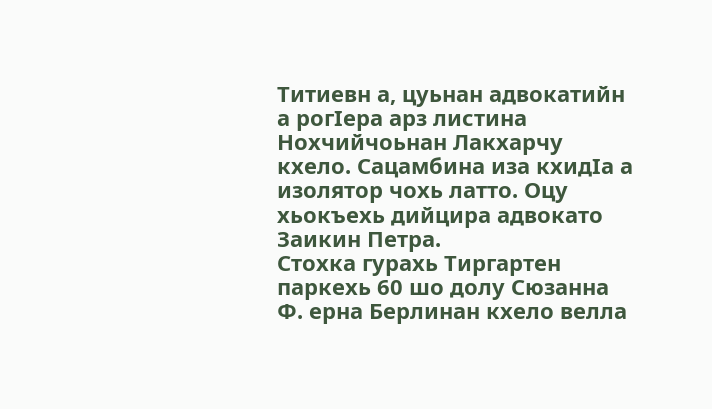Титиевн а, цуьнан адвокатийн а рогIера арз листина Нохчийчоьнан Лакхарчу кхело. Сацамбина иза кхидIа а изолятор чохь латто. Оцу хьокъехь дийцира адвокато Заикин Петра.
Стохка гурахь Тиргартен паркехь 60 шо долу Сюзанна Ф. ерна Берлинан кхело велла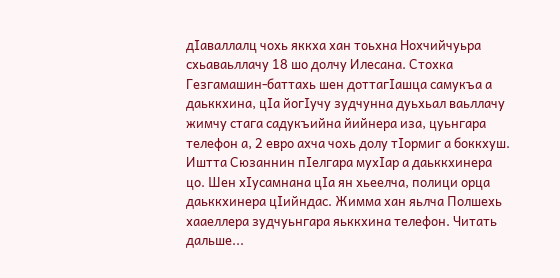дIаваллалц чохь яккха хан тоьхна Нохчийчуьра схьаваьллачу 18 шо долчу Илесана. Стохка Гезгамашин-баттахь шен доттагIашца самукъа а даьккхина, цIа йогIучу зудчунна дуьхьал ваьллачу жимчу стага садукъийна йийнера иза, цуьнгара телефон а, 2 евро ахча чохь долу тIормиг а боккхуш. Иштта Сюзаннин пIелгара мухIар а даьккхинера цо. Шен хIусамнана цIа ян хьеелча, полици орца даьккхинера цIийндас. Жимма хан яьлча Полшехь хааеллера зудчуьнгара яьккхина телефон. Читать дальше...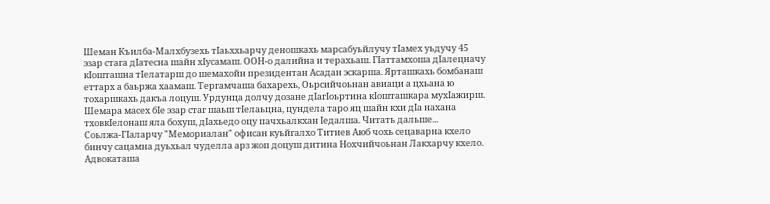Шеман Къилба-Малхбузехь тIаьххьарчу деношкахь марсабуьйлучу тIамех уьдучу 45 эзар стага дIатесна шайн хIусамаш. ООН-о далийна и терахьаш. ГIаттамхоша дIалецначу кIошташна тIелатарш до шемахойн президентан Асадан эскарша. Ярташкахь бомбанаш еттарх а баьржа хаамаш. Тергамчаша бахарехь, Оьрсийчоьнан авиаци а цхьана ю тохаршкахь дакъа лоцуш. Урдунца долчу дозане дIагIоьртина кIошташкара мухIажирш. Шемара масех бIе эзар стаг шаьш тIелаьцна, цундела таро яц шайн кхи дIа нахана тховкIелонаш яла бохуш, дIахьедо оцу пачхьалкхан Iедалша. Читать дальше...
Соьлжа-ГIаларчу "Мемориалан" офисан куьйгалхо Титиев Аюб чохь сецаварна кхело бинчу сацамна дуьхьал чуделла арз жоп доцуш дитина Нохчийчоьнан Лакхарчу кхело. Адвокаташа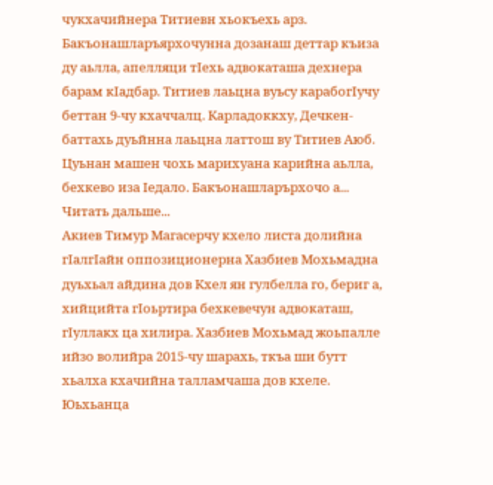чукхачийнера Титиевн хьокъехь арз. Бакъонашларъярхочунна дозанаш деттар къиза ду аьлла, апелляци тIехь адвокаташа дехнера барам кIадбар. Титиев лаьцна вуьсу карабогIучу беттан 9-чу кхаччалц. Карладоккху, Дечкен-баттахь дуьйнна лаьцна латтош ву Титиев Аюб. Цуьнан машен чохь марихуана карийна аьлла, бехкево иза Iедало. Бакъонашларърхочо а... Читать дальше...
Акиев Тимур Магасерчу кхело листа долийна гIалгIайн оппозиционерна Хазбиев Мохьмадна дуьхьал айдина дов Кхел ян гулбелла го, бериг а, хийцийта гIоьртира бехкевечун адвокаташ, гIуллакх ца хилира. Хазбиев Мохьмад жоьпалле ийзо волийра 2015-чу шарахь, ткъа ши бутт хьалха кхачийна талламчаша дов кхеле. Юьхьанца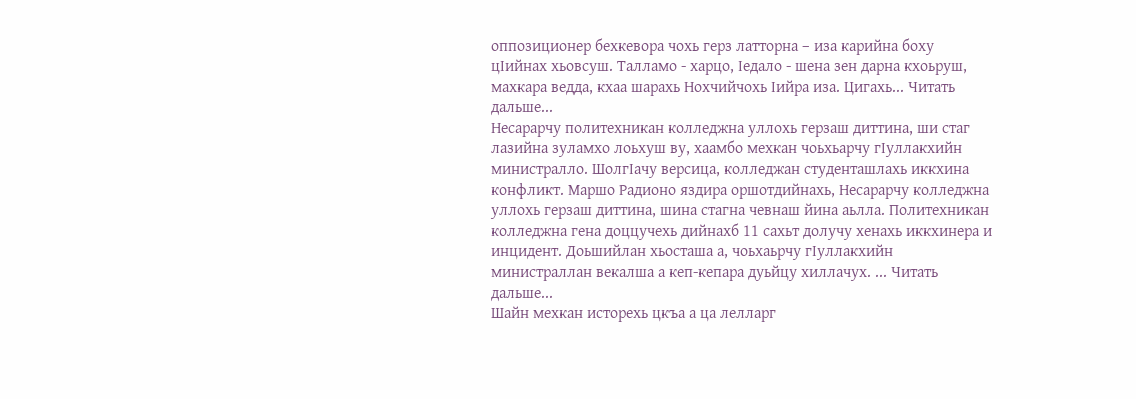оппозиционер бехкевора чохь герз латторна – иза карийна боху цIийнах хьовсуш. Талламо - харцо, Iедало - шена зен дарна кхоьруш, махкара ведда, кхаа шарахь Нохчийчохь Iийра иза. Цигахь... Читать дальше...
Несарарчу политехникан колледжна уллохь герзаш диттина, ши стаг лазийна зуламхо лоьхуш ву, хаамбо мехкан чоьхьарчу гIуллакхийн министралло. ШолгIачу версица, колледжан студенташлахь иккхина конфликт. Маршо Радионо яздира оршотдийнахь, Несарарчу колледжна уллохь герзаш диттина, шина стагна чевнаш йина аьлла. Политехникан колледжна гена доццучехь дийнахб 11 сахьт долучу хенахь иккхинера и инцидент. Доьшийлан хьосташа а, чоьхаьрчу гIуллакхийн министраллан векалша а кеп-кепара дуьйцу хиллачух. ... Читать дальше...
Шайн мехкан исторехь цкъа а ца лелларг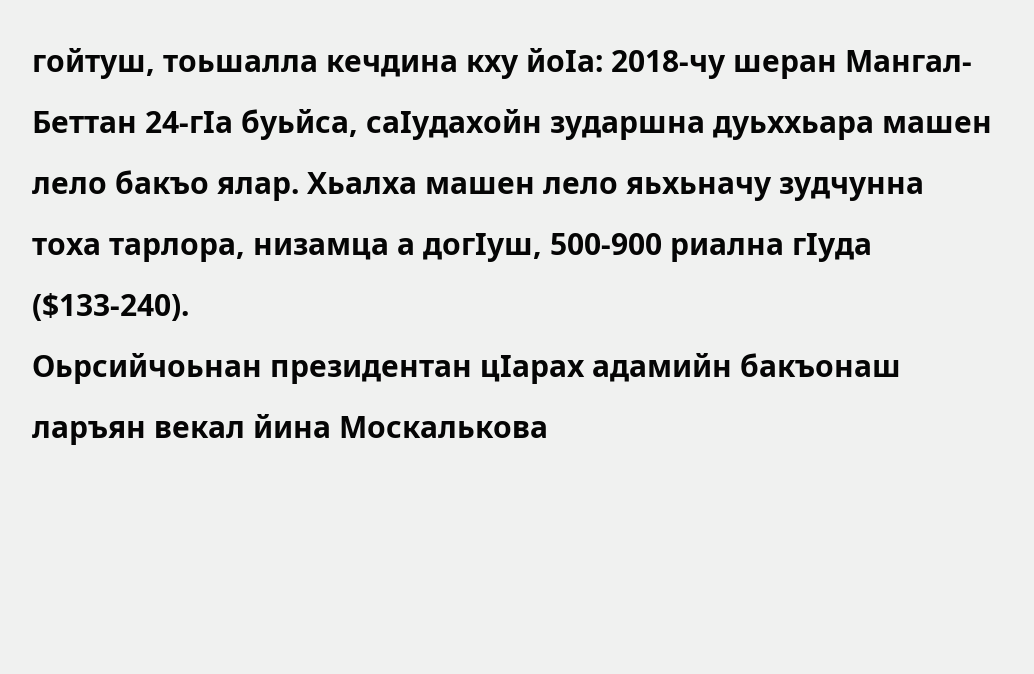гойтуш, тоьшалла кечдина кху йоIа: 2018-чу шеран Мангал-Беттан 24-гIа буьйса, саIудахойн зударшна дуьххьара машен лело бакъо ялар. Хьалха машен лело яьхьначу зудчунна тоха тарлора, низамца а догIуш, 500-900 риална гIуда ($133-240).
Оьрсийчоьнан президентан цIарах адамийн бакъонаш ларъян векал йина Москалькова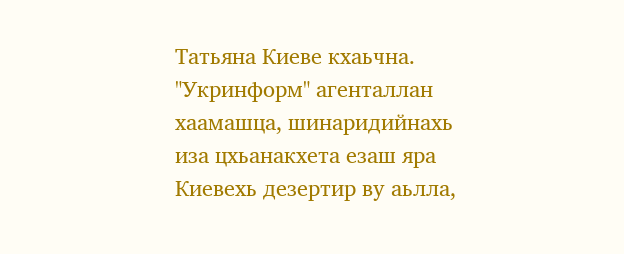Татьяна Киеве кхаьчна. "Укринформ" агенталлан хаамашца, шинаридийнахь иза цхьанакхета езаш яра Киевехь дезертир ву аьлла,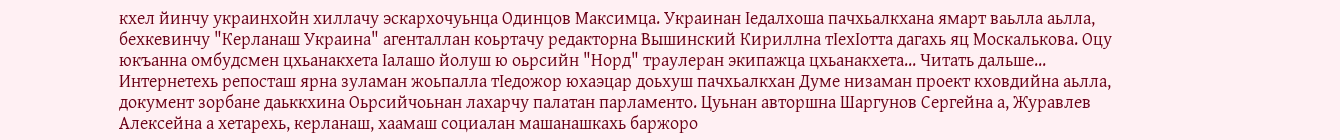кхел йинчу украинхойн хиллачу эскархочуьнца Одинцов Максимца. Украинан Iедалхоша пачхьалкхана ямарт ваьлла аьлла, бехкевинчу "Керланаш Украина" агенталлан коьртачу редакторна Вышинский Кириллна тIехIотта дагахь яц Москалькова. Оцу юкъанна омбудсмен цхьанакхета Iалашо йолуш ю оьрсийн "Норд" траулеран экипажца цхьанакхета... Читать дальше...
Интернетехь репосташ ярна зуламан жоьпалла тIедожор юхаэцар доьхуш пачхьалкхан Думе низаман проект кховдийна аьлла, документ зорбане даьккхина Оьрсийчоьнан лахарчу палатан парламенто. Цуьнан авторшна Шаргунов Сергейна а, Журавлев Алексейна а хетарехь, керланаш, хаамаш социалан машанашкахь баржоро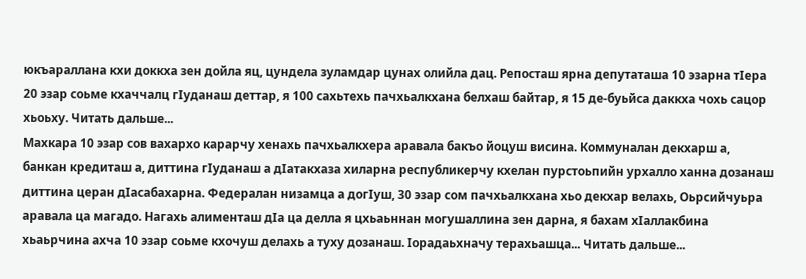юкъараллана кхи доккха зен дойла яц, цундела зуламдар цунах олийла дац. Репосташ ярна депутаташа 10 эзарна тIера 20 эзар соьме кхаччалц гIуданаш деттар, я 100 сахьтехь пачхьалкхана белхаш байтар, я 15 де-буьйса даккха чохь сацор хьоьху. Читать дальше...
Махкара 10 эзар сов вахархо карарчу хенахь пачхьалкхера аравала бакъо йоцуш висина. Коммуналан декхарш а, банкан кредиташ а, диттина гIуданаш а дIатакхаза хиларна республикерчу кхелан пурстоьпийн урхалло ханна дозанаш диттина церан дIасабахарна. Федералан низамца а догIуш, 30 эзар сом пачхьалкхана хьо декхар велахь, Оьрсийчуьра аравала ца магадо. Нагахь алименташ дIа ца делла я цхьаьннан могушаллина зен дарна, я бахам хIаллакбина хьаьрчина ахча 10 эзар соьме кхочуш делахь а туху дозанаш. Iорадаьхначу терахьашца... Читать дальше...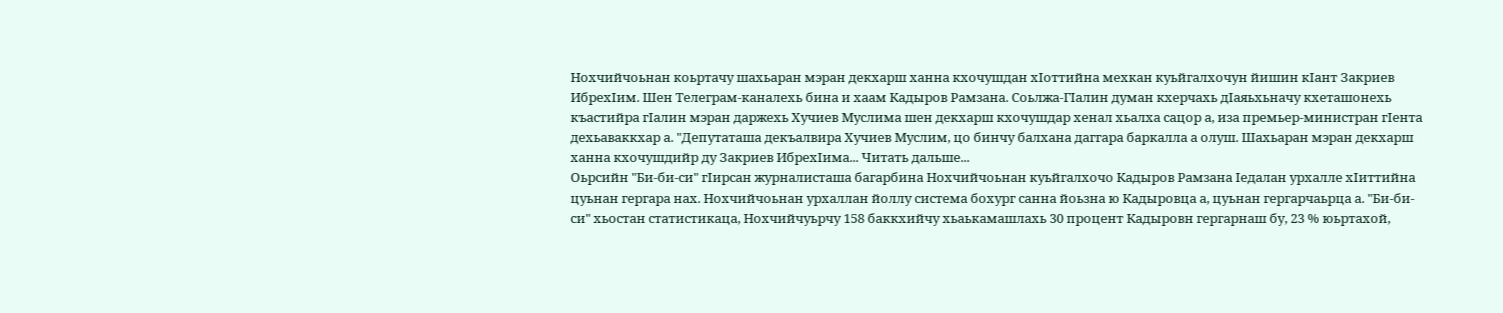Нохчийчоьнан коьртачу шахьаран мэран декхарш ханна кхочушдан хIоттийна мехкан куьйгалхочун йишин кIант Закриев ИбрехIим. Шен Телеграм-каналехь бина и хаам Кадыров Рамзана. Соьлжа-ГIалин думан кхерчахь дIаяьхьначу кхеташонехь къастийра гIалин мэран даржехь Хучиев Муслима шен декхарш кхочушдар хенал хьалха сацор а, иза премьер-министран гIента дехьаваккхар а. "Депутаташа декъалвира Хучиев Муслим, цо бинчу балхана даггара баркалла а олуш. Шахьаран мэран декхарш ханна кхочушдийр ду Закриев ИбрехIима... Читать дальше...
Оьрсийн "Би-би-си" гIирсан журналисташа багарбина Нохчийчоьнан куьйгалхочо Кадыров Рамзана Iедалан урхалле хIиттийна цуьнан гергара нах. Нохчийчоьнан урхаллан йоллу система бохург санна йоьзна ю Кадыровца а, цуьнан гергарчаьрца а. "Би-би-си" хьостан статистикаца, Нохчийчуьрчу 158 баккхийчу хьаькамашлахь 30 процент Кадыровн гергарнаш бу, 23 % юьртахой,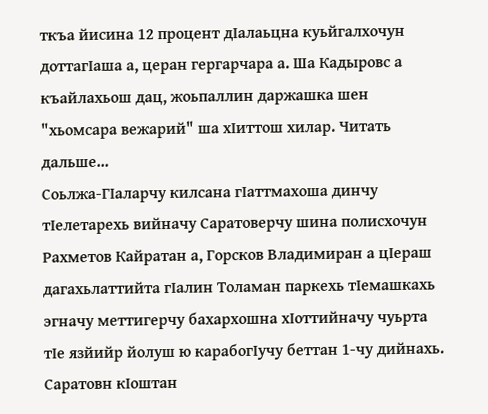ткъа йисина 12 процент дIалаьцна куьйгалхочун доттагIаша а, церан гергарчара а. Ша Кадыровс а къайлахьош дац, жоьпаллин даржашка шен "хьомсара вежарий" ша хIиттош хилар. Читать дальше...
Соьлжа-ГIаларчу килсана гIаттмахоша динчу тIелетарехь вийначу Саратоверчу шина полисхочун Рахметов Кайратан а, Горсков Владимиран а цIераш дагахьлаттийта гIалин Толаман паркехь тIемашкахь эгначу меттигерчу бахархошна хIоттийначу чуьрта тIе язйийр йолуш ю карабогIучу беттан 1-чу дийнахь. Саратовн кIоштан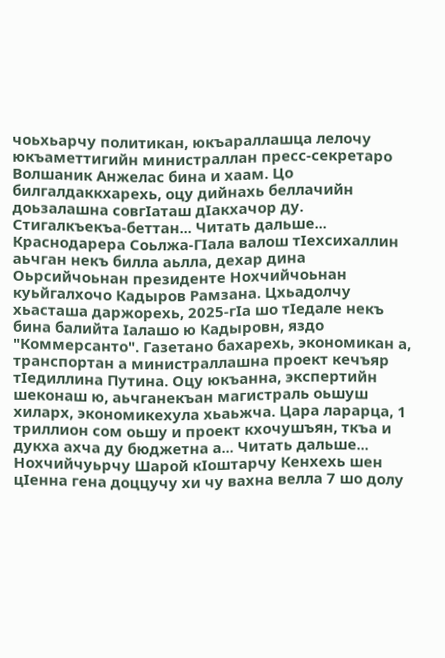чоьхьарчу политикан, юкъараллашца лелочу юкъаметтигийн министраллан пресс-секретаро Волшаник Анжелас бина и хаам. Цо билгалдаккхарехь, оцу дийнахь беллачийн доьзалашна совгIаташ дIакхачор ду. Стигалкъекъа-беттан... Читать дальше...
Краснодарера Соьлжа-ГIала валош тIехсихаллин аьчган некъ билла аьлла, дехар дина Оьрсийчоьнан президенте Нохчийчоьнан куьйгалхочо Кадыров Рамзана. Цхьадолчу хьасташа даржорехь, 2025-гIа шо тIедале некъ бина балийта Iалашо ю Кадыровн, яздо "Коммерсанто". Газетано бахарехь, экономикан а, транспортан а министраллашна проект кечъяр тIедиллина Путина. Оцу юкъанна, экспертийн шеконаш ю, аьчганекъан магистраль оьшуш хиларх, экономикехула хьаьжча. Цара ларарца, 1 триллион сом оьшу и проект кхочушъян, ткъа и дукха ахча ду бюджетна а... Читать дальше...
Нохчийчуьрчу Шарой кIоштарчу Кенхехь шен цIенна гена доццучу хи чу вахна велла 7 шо долу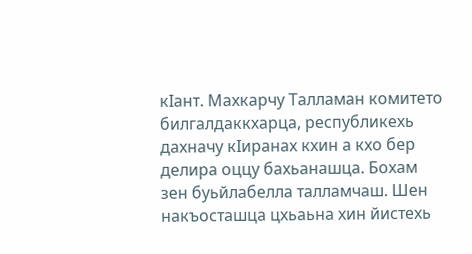кIант. Махкарчу Талламан комитето билгалдаккхарца, республикехь дахначу кIиранах кхин а кхо бер делира оццу бахьанашца. Бохам зен буьйлабелла талламчаш. Шен накъосташца цхьаьна хин йистехь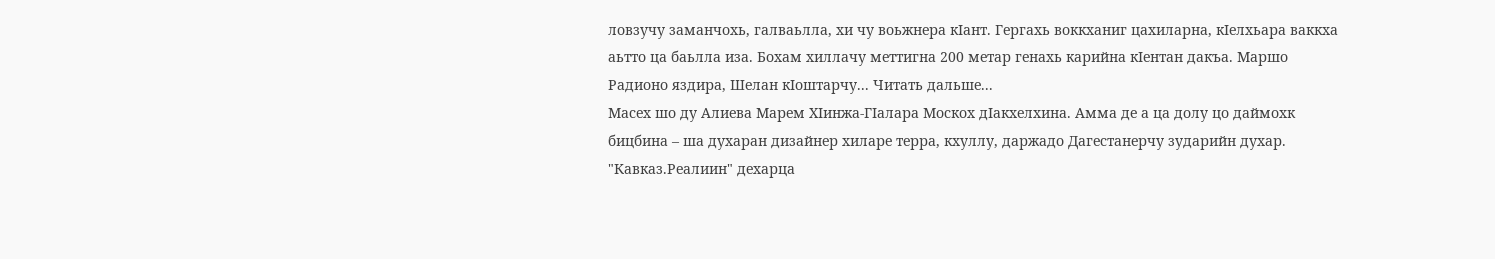ловзучу заманчохь, галваьлла, хи чу воьжнера кIант. Гергахь воккханиг цахиларна, кIелхьара ваккха аьтто ца баьлла иза. Бохам хиллачу меттигна 200 метар генахь карийна кIентан дакъа. Маршо Радионо яздира, Шелан кIоштарчу... Читать дальше...
Масех шо ду Алиева Марем ХIинжа-ГIалара Москох дIакхелхина. Амма де а ца долу цо даймохк бицбина – ша духаран дизайнер хиларе терра, кхуллу, даржадо Дагестанерчу зударийн духар. "Кавказ.Реалиин" дехарца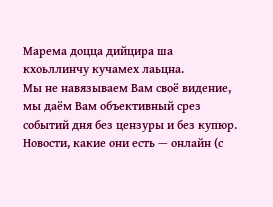Марема доцца дийцира ша кхоьллинчу кучамех лаьцна.
Мы не навязываем Вам своё видение, мы даём Вам объективный срез событий дня без цензуры и без купюр. Новости, какие они есть — онлайн (с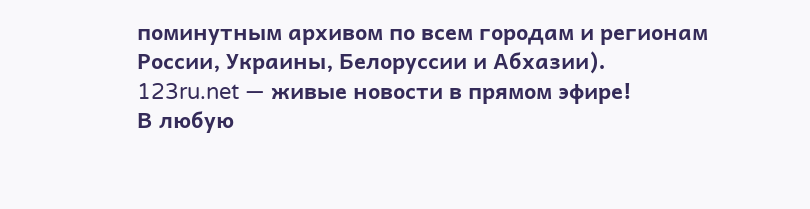поминутным архивом по всем городам и регионам России, Украины, Белоруссии и Абхазии).
123ru.net — живые новости в прямом эфире!
В любую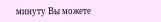минуту Вы можете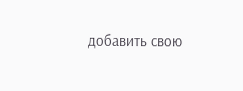добавить свою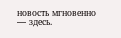новость мгновенно — здесь.